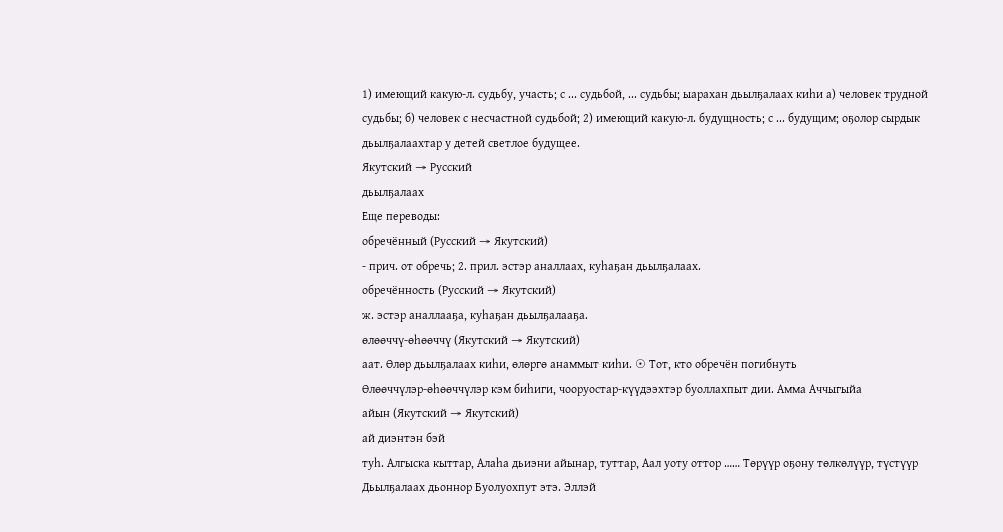1) имеющий какую-л. судьбу, участь; с ... судьбой, ... судьбы; ыарахан дьылҕалаах киһи а) человек трудной судьбы; б) человек с несчастной судьбой; 2) имеющий какую-л. будущность; с ... будущим; оҕолор сырдык дьылҕалаахтар у детей светлое будущее.
Якутский → Русский
дьылҕалаах
Еще переводы:
обречённый (Русский → Якутский)
- прич. от обречь; 2. прил. эстэр аналлаах, куһаҕан дьылҕалаах.
обречённость (Русский → Якутский)
ж. эстэр аналлааҕа, куһаҕан дьылҕалааҕа.
өлөөччү-өһөөччү (Якутский → Якутский)
аат. Өлөр дьылҕалаах киһи, өлөргө анаммыт киһи. ☉ Тот, кто обречён погибнуть
Өлөөччүлэр-өһөөччүлэр кэм биһиги, чооруостар-күүдээхтэр буоллахпыт дии. Амма Аччыгыйа
айын (Якутский → Якутский)
ай диэнтэн бэй
туһ. Алгыска кыттар, Алаһа дьиэни айынар, туттар, Аал уоту оттор …… Төрүүр оҕону төлкөлүүр, түстүүр Дьылҕалаах дьоннор Буолуохпут этэ. Эллэй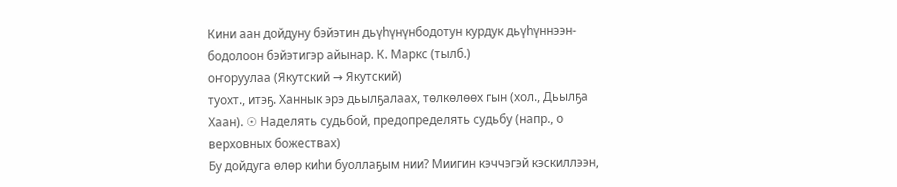Кини аан дойдуну бэйэтин дьүһүнүнбодотун курдук дьүһүннээн-бодолоон бэйэтигэр айынар. К. Маркс (тылб.)
оҥоруулаа (Якутский → Якутский)
туохт., итэҕ. Ханнык эрэ дьылҕалаах, төлкөлөөх гын (хол., Дьылҕа Хаан). ☉ Наделять судьбой, предопределять судьбу (напр., о верховных божествах)
Бу дойдуга өлөр киһи буоллаҕым нии? Миигин кэччэгэй кэскиллээн,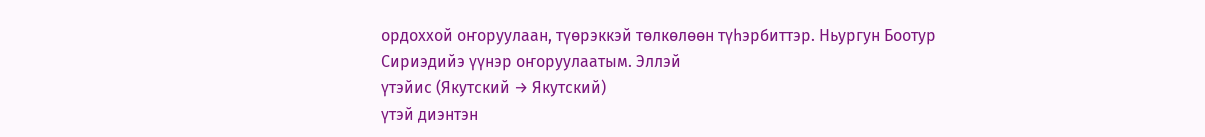ордоххой оҥоруулаан, түөрэккэй төлкөлөөн түһэрбиттэр. Ньургун Боотур
Сириэдийэ үүнэр оҥоруулаатым. Эллэй
үтэйис (Якутский → Якутский)
үтэй диэнтэн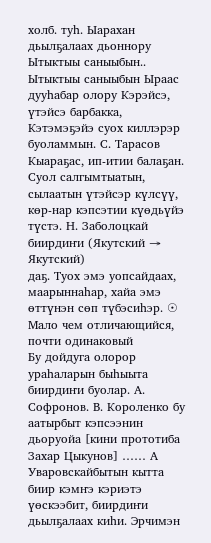холб. туһ. Ыарахан дьылҕалаах дьоннору Ытыктыы саныыбын..
Ытыктыы саныыбын Ыраас дууһабар олору Кэрэйсэ, үтэйсэ барбакка, Кэтэмэҕэйэ суох киллэрэр буоламмын. С. Тарасов
Кыараҕас, ип-итии балаҕан. Суол салгымтыатын, сылаатын үтэйсэр күлсүү, көр-нар кэпсэтии күөдьүйэ түстэ. Н. Заболоцкай
биирдиҥи (Якутский → Якутский)
даҕ. Туох эмэ уопсайдаах, маарыннаһар, хайа эмэ өттүнэн сөп түбэсиһэр. ☉ Мало чем отличающийся, почти одинаковый
Бу дойдуга олорор ураһаларын быһыыта биирдиҥи буолар. А. Софронов. В. Короленко бу аатырбыт кэпсээнин дьоруойа [кини прототиба Захар Цыкунов] …… А
Уваровскайбытын кытта биир кэмҥэ кэриэтэ үөскээбит, биирдиҥи дьылҕалаах киһи. Эрчимэн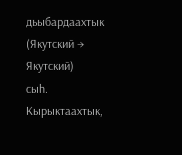дьыбардаахтык (Якутский → Якутский)
сыһ. Кырыктаахтык,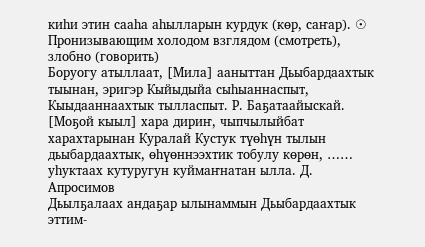киһи этин сааһа аһылларын курдук (көр, саҥар). ☉ Пронизывающим холодом взглядом (смотреть), злобно (говорить)
Боруогу атыллаат, [Мила] ааныттан Дьыбардаахтык тыынан, эригэр Кыйыдыйа сыһыаннаспыт, Кыыдааннаахтык тылласпыт. Р. Баҕатаайыскай. [Моҕой кыыл] хара дириҥ, чыпчылыйбат харахтарынан Куралай Кустук түөһүн тылын дьыбардаахтык, өһүөннээхтик тобулу көрөн, …… уһуктаах кутуругун куймаҥнатан ылла. Д. Апросимов
Дьылҕалаах андаҕар ылынаммын Дьыбардаахтык эттим-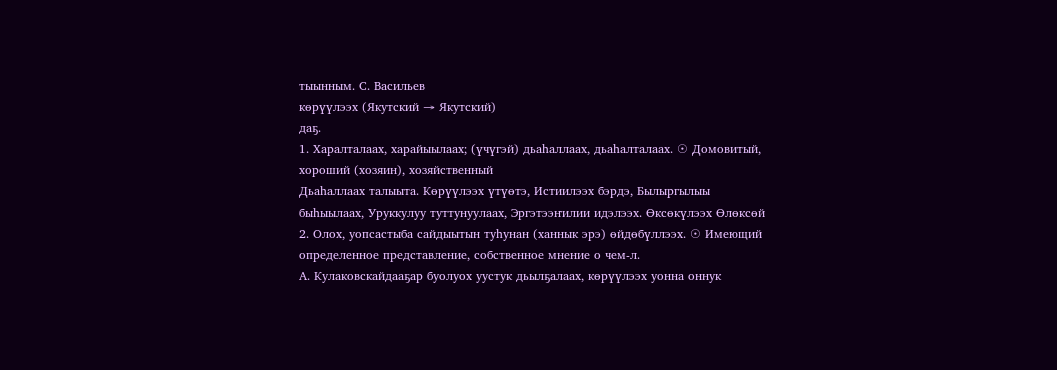тыынным. С. Васильев
көрүүлээх (Якутский → Якутский)
даҕ.
1. Харалталаах, харайыылаах; (үчүгэй) дьаһаллаах, дьаһалталаах. ☉ Домовитый, хороший (хозяин), хозяйственный
Дьаһаллаах талыыта. Көрүүлээх үтүөтэ, Истиилээх бэрдэ, Былыргылыы быһыылаах, Уруккулуу туттунуулаах, Эргэтээҥилии идэлээх. Өксөкүлээх Өлөксөй
2. Олох, уопсастыба сайдыытын туһунан (ханнык эрэ) өйдөбүллээх. ☉ Имеющий определенное представление, собственное мнение о чем-л.
А. Кулаковскайдааҕар буолуох уустук дьылҕалаах, көрүүлээх уонна оннук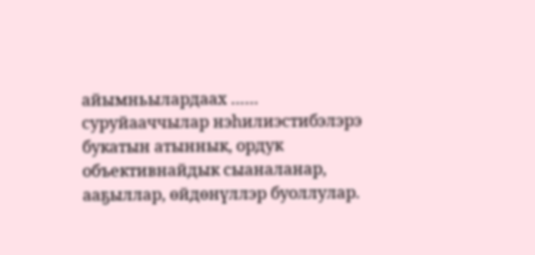айымньылардаах …… суруйааччылар нэһилиэстибэлэрэ букатын атыннык, ордук объективнайдык сыаналанар, ааҕыллар, өйдөнүллэр буоллулар.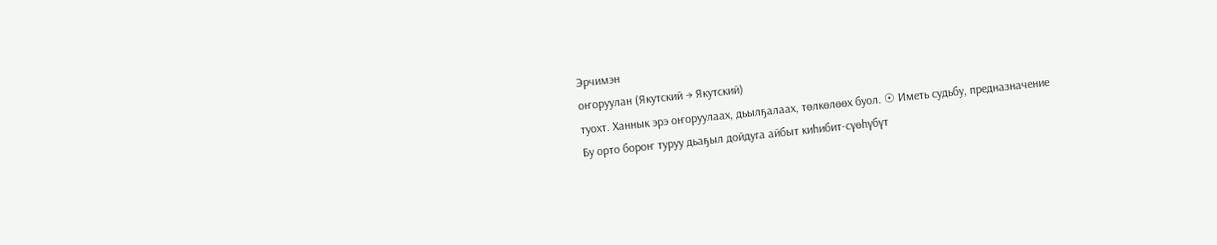Эрчимэн
оҥоруулан (Якутский → Якутский)
туохт. Ханнык эрэ оҥоруулаах, дьылҕалаах, төлкөлөөх буол. ☉ Иметь судьбу, предназначение
Бу орто бороҥ туруу дьаҕыл дойдуга айбыт киһибит-сүөһүбүт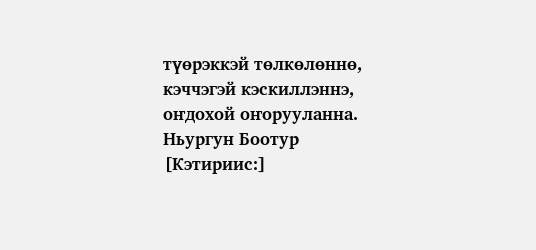түөрэккэй төлкөлөннө, кэччэгэй кэскиллэннэ, оҥдохой оҥорууланна. Ньургун Боотур
[Кэтириис:]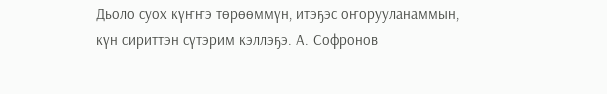Дьоло суох күҥҥэ төрөөммүн, итэҕэс оҥорууланаммын, күн сириттэн сүтэрим кэллэҕэ. А. Софронов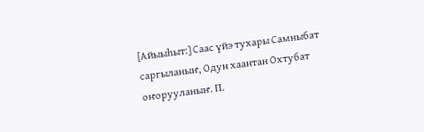[Айыыһыт:] Саас үйэ тухары Самныбат саргыланыҥ, Одун хаантан Охтубат оҥорууланыҥ. П.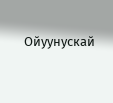Ойуунускай